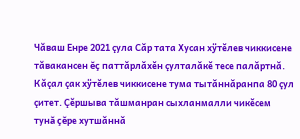Чăваш Енре 2021 çула Сăр тата Хусан хÿтĕлев чиккисене тăвакансен ĕç паттăрлăхĕн çулталăкĕ тесе палăртнă. Кăçал çак хÿтĕлев чиккисене тума тытăннăранпа 80 çул çитет. Çĕршыва тăшманран сыхланмалли чикĕсем тунă çĕре хутшăннă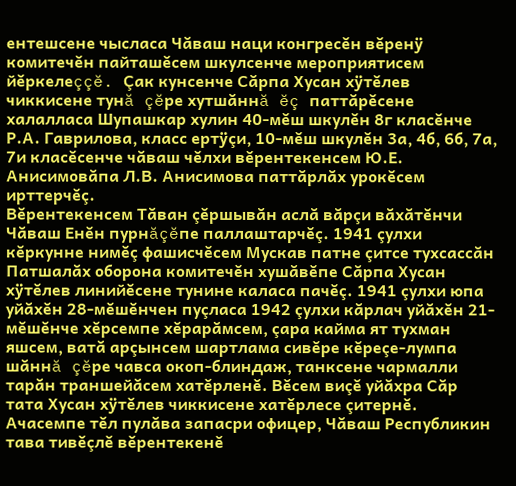ентешсене чысласа Чăваш наци конгресĕн вĕренÿ комитечĕн пайташĕсем шкулсенче мероприятисем йĕркелеççĕ. Çак кунсенче Сăрпа Хусан хÿтĕлев чиккисене тунă çĕре хутшăннă ĕç паттăрĕсене халалласа Шупашкар хулин 40-мĕш шкулĕн 8г класĕнче Р.А. Гаврилова, класс ертÿçи, 10-мĕш шкулĕн 3а, 4б, 6б, 7а, 7и класĕсенче чăваш чĕлхи вĕрентекенсем Ю.Е. Анисимовăпа Л.В. Анисимова паттăрлăх урокĕсем ирттерчĕç.
Вĕрентекенсем Тăван çĕршывăн аслă вăрçи вăхăтĕнчи Чăваш Енĕн пурнăçĕпе паллаштарчĕç. 1941 çулхи кĕркунне нимĕç фашисчĕсем Мускав патне çитсе тухсассăн Патшалăх оборона комитечĕн хушăвĕпе Сăрпа Хусан хÿтĕлев линийĕсене тунине каласа пачĕç. 1941 çулхи юпа уйăхĕн 28-мĕшĕнчен пуçласа 1942 çулхи кăрлач уйăхĕн 21-мĕшĕнче хĕрсемпе хĕрарăмсем, çара кайма ят тухман яшсем, ватă арçынсем шартлама сивĕре кĕреçе-лумпа шăннă çĕре чавса окоп-блиндаж, танксене чармалли тарăн траншейăсем хатĕрленĕ. Вĕсем виçĕ уйăхра Сăр тата Хусан хÿтĕлев чиккисене хатĕрлесе çитернĕ.
Ачасемпе тĕл пулăва запасри офицер, Чăваш Республикин тава тивĕçлĕ вĕрентекенĕ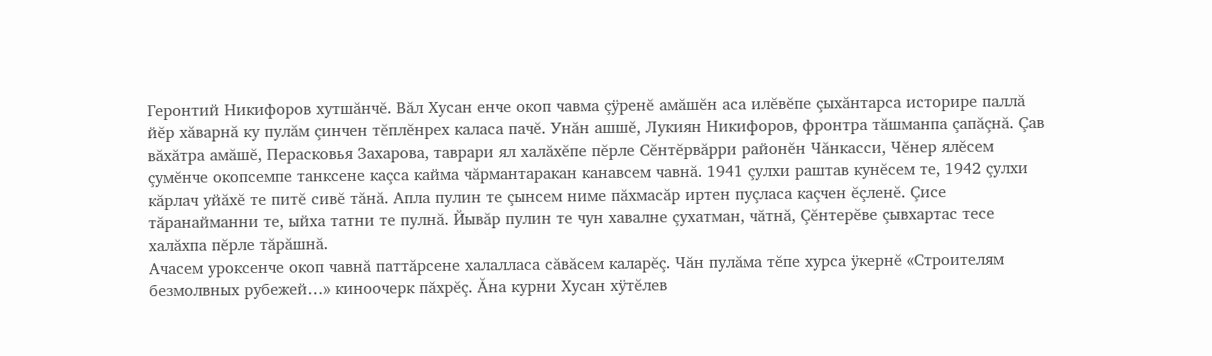Геронтий Никифоров хутшăнчĕ. Вăл Хусан енче окоп чавма çÿренĕ амăшĕн аса илĕвĕпе çыхăнтарса историре паллă йĕр хăварнă ку пулăм çинчен тĕплĕнрех каласа пачĕ. Унăн ашшĕ, Лукиян Никифоров, фронтра тăшманпа çапăçнă. Çав вăхăтра амăшĕ, Перасковья Захарова, таврари ял халăхĕпе пĕрле Сĕнтĕрвăрри районĕн Чăнкасси, Чĕнер ялĕсем çумĕнче окопсемпе танксене каçса кайма чăрмантаракан канавсем чавнă. 1941 çулхи раштав кунĕсем те, 1942 çулхи кăрлач уйăхĕ те питĕ сивĕ тăнă. Апла пулин те çынсем ниме пăхмасăр иртен пуçласа каçчен ĕçленĕ. Çисе тăранайманни те, ыйха татни те пулнă. Йывăр пулин те чун хавалне çухатман, чăтнă, Çĕнтерĕве çывхартас тесе халăхпа пĕрле тăрăшнă.
Ачасем уроксенче окоп чавнă паттăрсене халалласа сăвăсем каларĕç. Чăн пулăма тĕпе хурса ÿкернĕ «Строителям безмолвных рубежей…» киноочерк пăхрĕç. Ăна курни Хусан хÿтĕлев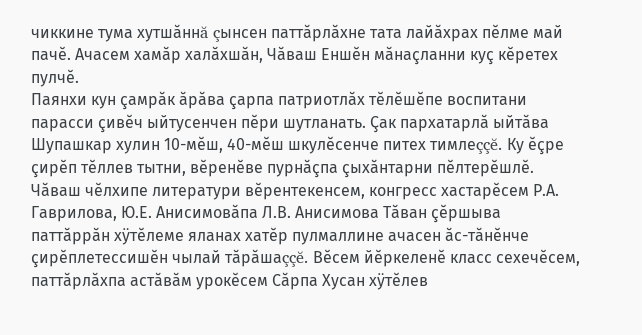чиккине тума хутшăннă çынсен паттăрлăхне тата лайăхрах пĕлме май пачĕ. Ачасем хамăр халăхшăн, Чăваш Еншĕн мăнаçланни куç кĕретех пулчĕ.
Паянхи кун çамрăк ăрăва çарпа патриотлăх тĕлĕшĕпе воспитани парасси çивĕч ыйтусенчен пĕри шутланать. Çак пархатарлă ыйтăва Шупашкар хулин 10-мĕш, 40-мĕш шкулĕсенче питех тимлеççĕ. Ку ĕçре çирĕп тĕллев тытни, вĕренĕве пурнăçпа çыхăнтарни пĕлтерĕшлĕ. Чăваш чĕлхипе литератури вĕрентекенсем, конгресс хастарĕсем Р.А. Гаврилова, Ю.Е. Анисимовăпа Л.В. Анисимова Тăван çĕршыва паттăррăн хÿтĕлеме яланах хатĕр пулмаллине ачасен ăс-тăнĕнче çирĕплетессишĕн чылай тăрăшаççĕ. Вĕсем йĕркеленĕ класс сехечĕсем, паттăрлăхпа астăвăм урокĕсем Сăрпа Хусан хÿтĕлев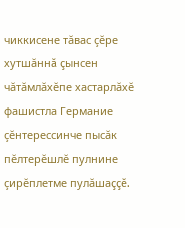чиккисене тăвас çĕре хутшăннă çынсен чăтăмлăхĕпе хастарлăхĕ фашистла Германие çĕнтерессинче пысăк пĕлтерĕшлĕ пулнине çирĕплетме пулăшаççĕ.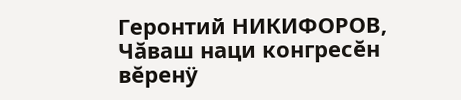Геронтий НИКИФОРОВ,
Чăваш наци конгресĕн вĕренÿ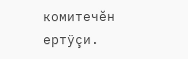комитечĕн ертÿçи.